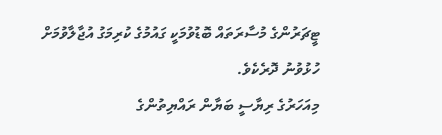ޓީޗަރުންގެ މުސާރަތައް ބޮޑުވުމަކީ ގައުމުގެ ކުރިމަގު އުޖާލާވުމަށް ހުޅުވުނު ދޮރެކެވެ.
މިއަހަރުގެ ރިޔާސީ ބަޔާން ރައްޔިތުންގެ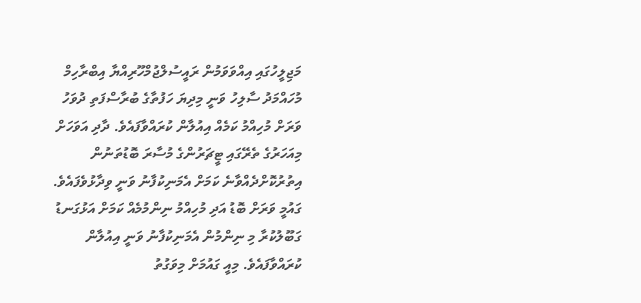މަޖިލީހުގައި އިއްވަވަމުން ރައީސުލްޖުމްހޫރިއްޔާ އިބްރާހިމް މުހައްމަދު ސާލިހު ވަނީ މިދިޔަ ހަފުތާގެ ބުރާސްފަތި ދުވަހު ވަރަށް މުހިއްމު ކަމެއް އިއުލާން ކުރައްވާފައެވެ. ދާދި އަވަހަށް މިއަހަރުގެ ތެރޭގައި ޓީޗަރުންގެ މުސާރަ ބޮޑުތަނުން އިތުރުކޮށްދެއްވާނެ ކަމަށް އެމަނިކުފާނު ވަނީ ވިދާޅުވެފައެވެ. ގައުމީ ވަރަށް ބޮޑު އަދި މުހިއްމު ނިންމުމެއް ކަމަށް އަޅުގަނޑު ގަބޫލުކުރާ މި ނިންމުން އެމަނިކުފާނު ވަނީ އިއުލާން ކުރައްވާފައެވެ. މިއީ ގައުމަށް މިވަގުތު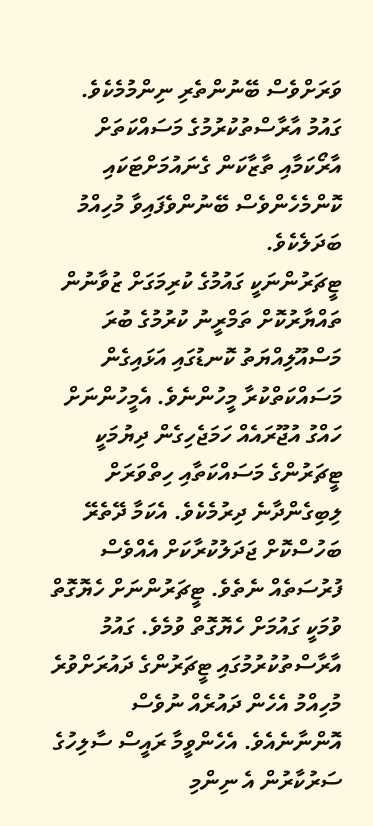ވަރަށްވެސް ބޭނުންތެރި ނިންމުމެކެވެ. ގައުމު އާރާސްތުކުރުމުގެ މަސައްކަތަށް އާރޯކަމާއި ތާޒާކަން ގެނައުމަށްޓަކައި ކޮންމެހެންވެސް ބޭނުންވެފައިވާ މުހިއްމު ބަދަލެކެވެ.
ޓީޗަރުންނަކީ ގައުމުގެ ކުރިމަގަށް ޒުވާނުން ތައްޔާރުކޮށް ތަމްރީނު ކުރުމުގެ ބުރަ މަސްއޫލިއްޔަތު ކޮނޑުގައި އަޅައިގެން މަސައްކަތްކުރާ މީހުންނެވެ. އެމީހުންނަށް ހައްގު އުޖޫރައެއް ހަމަޖެހިގެން ދިޔުމަކީ ޓީޗަރުންގެ މަސައްކަތާއި ހިތްވަރަށް ލިބިގެންދާނެ ދިރުމެކެވެ. އެކަމާ ދޭތެރޭ ބަހުސްކޮށް ޖަދަލުކުރާކަށް އެއްވެސް ފުރުސަތެއް ނެތެވެ. ޓީޗަރުންނަށް ހެޔޮގޮތް ވުމަކީ ގައުމަށް ހެޔޮގޮތް ވުމެވެ. ގައުމު އާރާސްތުކުރުމުގައި ޓީޗަރުންގެ ދައުރަށްވުރެ މުހިއްމު އެހެން ދައުރެއް ނުވެސް އޮންނާނެއެވެ. އެހެންވީމާ ރައީސް ސާލިހުގެ ސަރުކާރުން އެ ނިންމި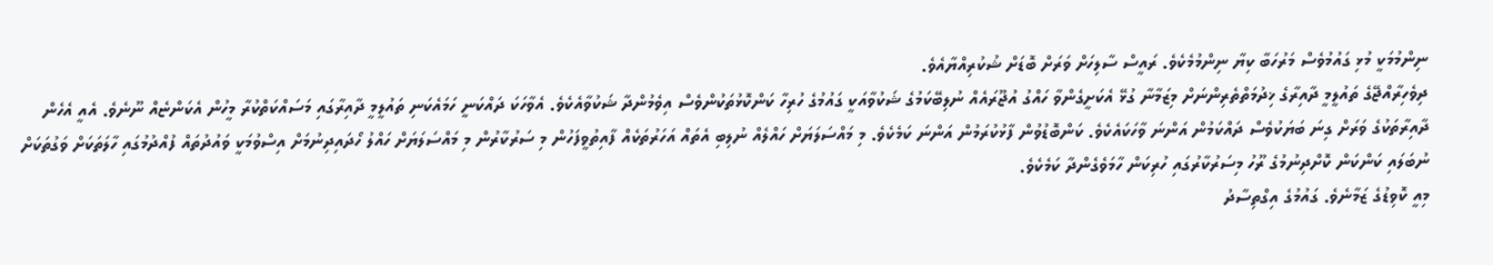ނިންމުމަކީ މުޅި ގައުމުވެސް މަރުހަބާ ކިޔާ ނިންމުމެކެވެ. ރައީސް ސާލިހަށް ވަރަށް ބޮޑަށް ޝުކުރިއްޔާއެވެ.
ދިވެހިރާއްޖޭގެ ތައުލީމީ ދާއިރާގެ ޚިދުމަތްތެރިންނަށް މިޒަމާނާ ގުޅޭ އެކަށީގެންވާ ހައްގު އުޖޫރައެއް ނުލިބޭކަމުގެ ޝަކުވާއަކީ ގައުމުގެ ހުރިހާ ކަންކޮޅުތަކުންވެސް އިވެމުންދާ ޝަކުވާއެކެވެ. އެވާހަކަ ދައްކަނީ ހަމައެކަނި ތައުލީމީ ދާއިރާގައި މަސައްކަތްކުރާ މީހުން އެކަންޏެއް ނޫނެވެ. އެއީ އެހެން ދާއިރާތަކުގެ ވަރަށް ގިނަ ބަޔަކުވެސް ދައްކަމުން އަންނަ ވާހަކައެކެވެ. ކަންބޮޑުވުން ފާޅުކުރަމުން އަންނަ ކަމެކެވެ. މި މައްސަލަޔަށް ހައްލެއް ނުލިބި އެތައް އަހަރުތަކެއް ފާއިތުވީފަހުން މި ސަރުކާރުން މި މައްސަލަޔަށް ހައްލު ހޯދައިދިނުމަށް އިސްވުމަކީ ވައުދުތައް ފުއްދުމުގައި ހާލަތަކަށް ވަގުތަކަށް ނުބަލައި ކަންކަން ކޮށްދިނުމުގެ ރޫހު މިސަރުކާރުގައި ހުރިކަން ހާމަވެގެންދާ ކަމެކެވެ.
މިއީ ކޮވިޑުގެ ޒަމާނެވެ. ގައުމުގެ އިގްތިސާދު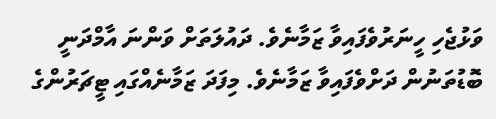ވަޅުޖެހި ހީނަރުވެފައިވާ ޒަމާނެވެ. ދައުލަތަށް ވަންނަ އާމްދަނީ ބޮޑުތަނުން ދަށްވެފައިވާ ޒަމާނެވެ. މިފަދަ ޒަމާނެއްގައި ޓީޗަރުންގެ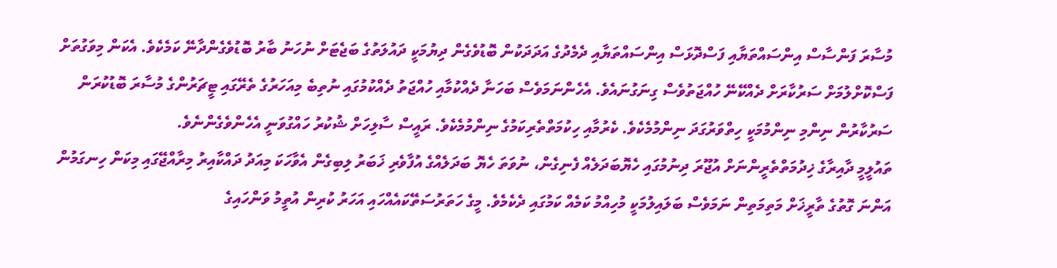މުސާރަ ފަންސާސް އިންސައްތަޔާއި ފަސްދޮޅަސް އިންސައްތަޔާއި ދެމެދުގެ އަދަދަކުން ބޮޑުވެގެން ދިޔުމަކީ ދައުލަތުގެ ބަޖެޓަށް ނުހަނު ބާރު ބޮޑުވެގެންދާނޭ ކަމެކެވެ. އެކަން މިވަގުތަށް ފަސްކޮށްލުމަށް ސަރުކާރަށް ދެއްކޭނޭ ހުއްޖަތުވެސް ގިނަގުނައެވެ. އެހެންނަމަވެސް ބަހަނާ ދެއްކުމާއި ހުއްޖަތު ދެއްކުމުގައި ނުތިބެ މިއަހަރުގެ ތެރޭގައި ޓީޗަރުންގެ މުސާރަ ބޮޑުކުރަން ސަރުކާރުން ނިންމި ނިންމުމަކީ ހިތްވަރުގަދަ ނިންމުމެކެވެ. ކެރުމާއި ހިކުމަތްތެރިކަމުގެ ނިންމުމެކެވެ. ރައީސް ސާލިހަށް ޝުކުރު ހައްގުވަނީ އެހެންވެގެންނެވެ.
ތައުލީމީ ދާއިރާގެ ޚިދުމަތްތެރީންނަށް އުޖޫރަ ދިނުމުގައި ހެޔޮބަދަލެއް ފެނިގެން، ނުވަތަ ހެޔޮ ބަދަލެއްގެ އުފާވެރި ޚަބަރު ލިބިގެން އެވާހަކަ މިއަދު ދައްކާއިރު މިރާއްޖޭގައި މިކަން ހިނގަމުން އަންނަ ގޮތުގެ ތާރީޚަށް މަތިމަތިން ނަމަވެސް ބަލައިލުމަކީ މުހިއްމު ކަމެއް ކަމުގައި ދެކެމެވެ. މީގެ ހަތަރުސަތޭކައެއްހައި އަހަރު ކުރިން އުތީމު ވަންހައިގެ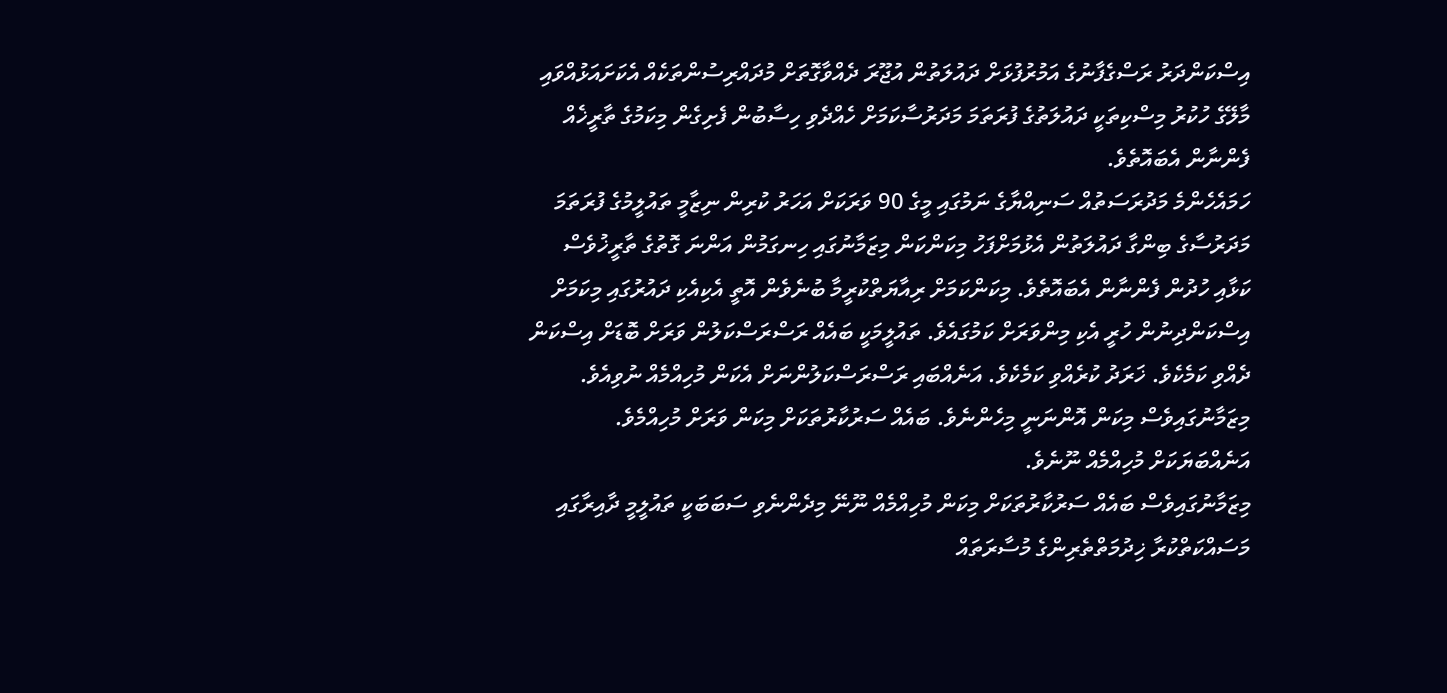އިސްކަންދަރު ރަސްގެފާނުގެ އަމުރުފުޅަށް ދައުލަތުން އުޖޫރަ ދެއްވާގޮތަށް މުދައްރިސުންތަކެއް އެކަށައަޅުއްވައި މާލޭގެ ހުކުރު މިސްކިތަކީ ދައުލަތުގެ ފުރަތަމަ މަދަރުސާކަމަށް ހެއްދެވި ހިސާބުން ފެށިގެން މިކަމުގެ ތާރީޚެއް ފެންނާން އެބައޮތެވެ.
ހަމައެހެންމެ މަދުރަސަތުއް ސަނިއްޔާގެ ނަމުގައި މީގެ 90 ވަރަކަށް އަހަރު ކުރިން ނިޒާމީ ތައުލީމުގެ ފުރަތަމަ މަދަރުސާގެ ބިންގާ ދައުލަތުން އެޅުމަށްފަހު މިކަންކަން މިޒަމާނުގައި ހިނގަމުން އަންނަ ގޮތުގެ ތާރީޚުވެސް ކަޅާއި ހުދުން ފެންނާން އެބައޮތެވެ. މިކަންކަމަށް ރިއާޔަތްކުރީމާ ބުނެވެން އޮތީ އެކިއެކި ދައުރުގައި މިކަމަށް އިސްކަންދިނުން ހުރީ އެކި މިންވަރަށް ކަމުގައެވެ. ތައުލީމަކީ ބައެއް ރަސްރަސްކަލުން ވަރަށް ބޮޑަށް އިސްކަން ދެއްވި ކަމެކެވެ. ޚަރަދު ކުރެއްވި ކަމެކެވެ. އަނެއްބައި ރަސްރަސްކަލުންނަށް އެކަން މުހިއްމެއް ނުވިއެވެ. މިޒަމާނުގައިވެސް މިކަން އޮންނަނީ މިހެންނެވެ. ބައެއް ސަރުކާރުތަކަށް މިކަން ވަރަށް މުހިއްމެވެ. އަނެއްބަޔަކަށް މުހިއްމެއް ނޫނެވެ.
މިޒަމާނުގައިވެސް ބައެއް ސަރުކާރުތަކަށް މިކަން މުހިއްމެއް ނޫނޭ މިދެންނެވި ސަބަބަކީ ތައުލީމީ ދާއިރާގައި މަސައްކަތްކުރާ ޚިދުމަތްތެރިންގެ މުސާރަތައް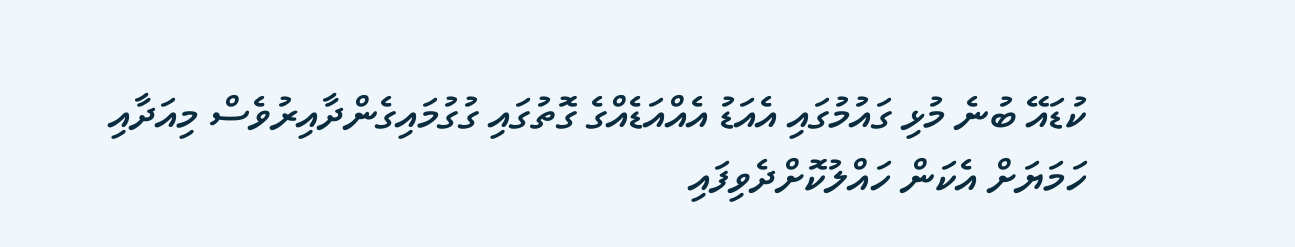ކުޑައޭ ބުނެ މުޅި ގައުމުގައި އެއަޑު އެއްއަޑެއްގެ ގޮތުގައި ގުގުމައިގެންދާއިރުވެސް މިއަދާއި ހަމަޔަށް އެކަން ހައްލުކޮށްދެވިފައި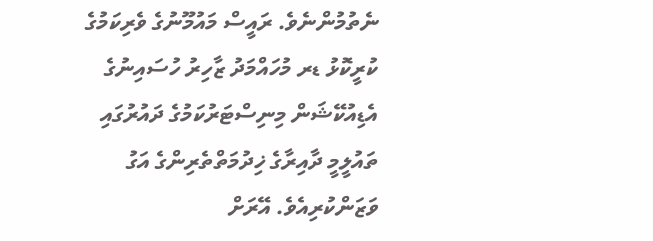ނެތުމުންނެވެ. ރައީސް މައުމޫނުގެ ވެރިކަމުގެ ކުރީކޮޅު ޑރ މުހައްމަދު ޒާހިރު ހުސައިނުގެ އެޑިއުކޭޝަން މިނިސްޓަރުކަމުގެ ދައުރުގައި ތައުލީމީ ދާއިރާގެ ޚިދުމަތްތެރިންގެ އަގު ވަޒަންކުރިއެވެ. އޭރަށް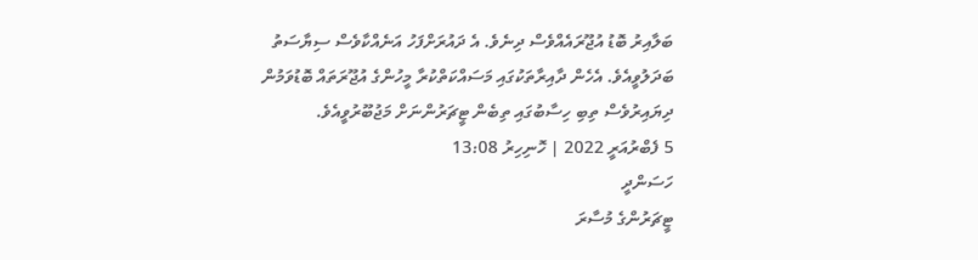ބަލާއިރު ބޮޑު އުޖޫރައެއްވެސް ދިނެވެ. އެ ދައުރަށްފަހު އަނެއްކާވެސް ސިޔާސަތު ބަދަލުވީއެވެ. އެހެން ދާއިރާތަކުގައި މަސައްކަތްކުރާ މީހުންގެ އުޖޫރަތައް ބޮޑުވަމުން ދިޔައިރުވެސް ތިބި ހިސާބުގައި ތިބެން ޓީޗަރުންނަށް މަޖުބޫރުވީއެވެ.
5 ފެބްރުއަރީ 2022 | ހޮނިހިރު 13:08
ހަސަންދީ
ޓީޗަރުންގެ މުސާރަ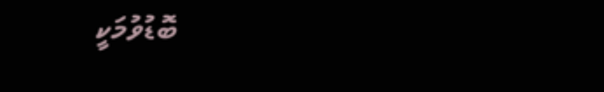ބޮޑުވުމަކީ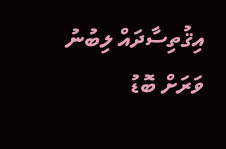އިޤުތިސާދައް ލިބުނު ވަރަށް ބޮޑު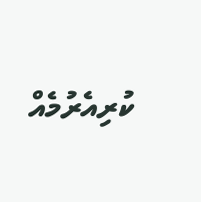ކުރިއެރުމެއް